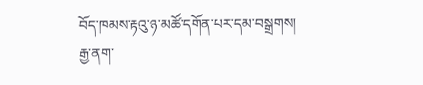བོད་ཁམས་རྟའུ་ཉ་མཚོ་དགོན་པར་དམ་བསྒྲགས།
རྒྱ་ནག་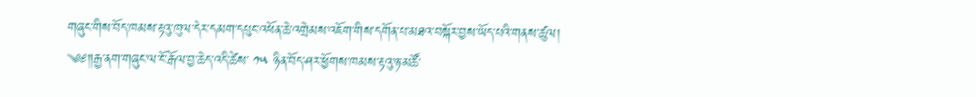གཞུང་གིས་བོད་ཁམས་རྟའུ་ཁུལ་དེར་དམག་དཔུང་འཕོན་ཆེ་འགྲེམས་འཇོག་གིས་དགོན་པ་མཐའ་བསྐོར་བྱས་ཡོད་པའི་གནས་ཚུལ།
༄༅༎རྒྱ་ནག་གཞུང་ལ་ངོ་རྒོལ་བྱ་ཆེད་འདི་ཚེས་ ༡༥ ཉིན་བོད་ཤར་ཕྱོགས་ཁམས་རྟའུ་ཉ་མཚོ་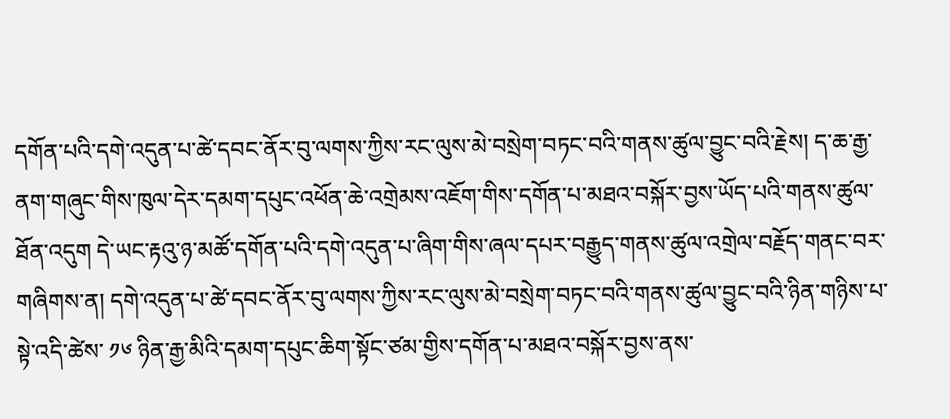དགོན་པའི་དགེ་འདུན་པ་ཚེ་དབང་ནོར་བུ་ལགས་ཀྱིས་རང་ལུས་མེ་བསྲེག་བཏང་བའི་གནས་ཚུལ་བྱུང་བའི་རྗེས། ད་ཆ་རྒྱ་ནག་གཞུང་གིས་ཁུལ་དེར་དམག་དཔུང་འཕོན་ཆེ་འགྲེམས་འཇོག་གིས་དགོན་པ་མཐའ་བསྐོར་བྱས་ཡོད་པའི་གནས་ཚུལ་ཐོན་འདུག དེ་ཡང་རྟའུ་ཉ་མཚོ་དགོན་པའི་དགེ་འདུན་པ་ཞིག་གིས་ཞལ་དཔར་བརྒྱུད་གནས་ཚུལ་འགྲེལ་བརྗོད་གནང་བར་གཞིགས་ན། དགེ་འདུན་པ་ཚེ་དབང་ནོར་བུ་ལགས་ཀྱིས་རང་ལུས་མེ་བསྲེག་བཏང་བའི་གནས་ཚུལ་བྱུང་བའི་ཉིན་གཉིས་པ་སྟེ་འདི་ཚེས་ ༡༦ ཉིན་རྒྱ་མིའི་དམག་དཔུང་ཆིག་སྟོང་ཙམ་གྱིས་དགོན་པ་མཐའ་བསྐོར་བྱས་ནས་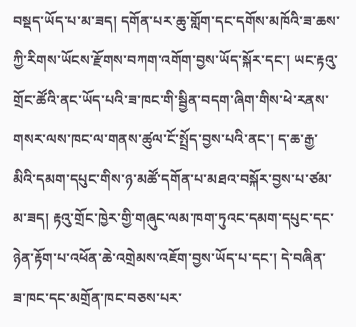བསྡད་ཡོད་པ་མ་ཟད། དགོན་པར་ཆུ་གློག་དང་དགོས་མཁོའི་ཟ་ཆས་ཀྱི་རིགས་ཡོངས་རྫོགས་བཀག་འགོག་བྱས་ཡོད་སྐོར་དང་། ཡང་རྟའུ་གྲོང་ཚོའི་ནང་ཡོད་པའི་ཟ་ཁང་གི་སྦྱིན་བདག་ཞིག་གིས་ཕེ་རནས་གསར་ལས་ཁང་ལ་གནས་ཚུལ་ངོ་སྤྲོད་བྱས་པའི་ནང་། ད་ཆ་རྒྱ་མིའི་དམག་དཔུང་གིས་ཉ་མཚོ་དགོན་པ་མཐའ་བསྐོར་བྱས་པ་ཙམ་མ་ཟད། རྟའུ་གྲོང་ཁྱེར་གྱི་གཞུང་ལམ་ཁག་ཏུའང་དམག་དཔུང་དང་ཉེན་རྟོག་པ་འཕོན་ཆེ་འགྲེམས་འཇོག་བྱས་ཡོད་པ་དང་། དེ་བཞིན་ཟ་ཁང་དང་མགྲོན་ཁང་བཅས་པར་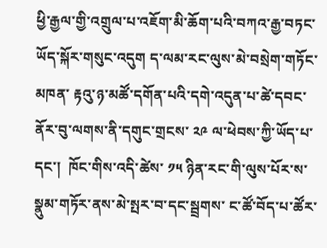ཕྱི་རྒྱལ་གྱི་འགྲུལ་པ་འཇོག་མི་ཆོག་པའི་བཀའ་རྒྱ་བཏང་ཡོད་སྐོར་གསུང་འདུག ད་ལམ་རང་ལུས་མེ་བསྲེག་གཏོང་མཁན་ རྟའུ་ཉ་མཚོ་དགོན་པའི་དགེ་འདུན་པ་ཚེ་དབང་ནོར་བུ་ལགས་ནི་དགུང་གྲངས་ ༢༩ ལ་ཕེབས་ཀྱི་ཡོད་པ་དང་།  ཁོང་གིས་འདི་ཚེས་ ༡༥ ཉིན་རང་གི་ལུས་པོར་ས་སྣུམ་གཏོར་ནས་མེ་སྤར་བ་དང་སྦྲགས་ ང་ཚོ་བོད་པ་ཚོར་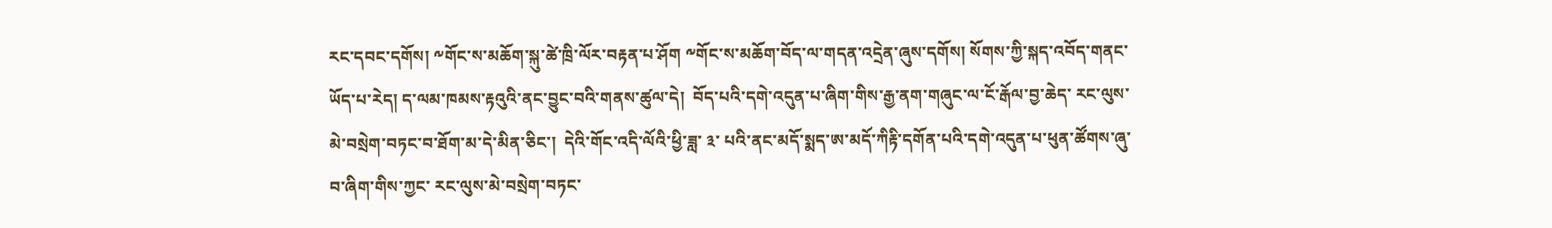རང་དབང་དགོས། ༸གོང་ས་མཆོག་སྐུ་ཚེ་ཁྲི་ལོར་བརྟན་པ་ཤོག ༸གོང་ས་མཆོག་བོད་ལ་གདན་འདྲེན་ཞུས་དགོས། སོགས་ཀྱི་སྐད་འབོད་གནང་ཡོད་པ་རེད། ད་ལམ་ཁམས་རྟའུའི་ནང་བྱུང་བའི་གནས་ཚུལ་དེ།  བོད་པའི་དགེ་འདུན་པ་ཞིག་གིས་རྒྱ་ནག་གཞུང་ལ་ངོ་རྒོལ་བྱ་ཆེད་ རང་ལུས་མེ་བསྲེག་བཏང་བ་ཐོག་མ་དེ་མིན་ཅིང་།  དེའི་གོང་འདི་ལོའི་ཕྱི་ཟླ་ ༣་ པའི་ནང་མདོ་སྨད་ཨ་མདོ་ཀིརྟི་དགོན་པའི་དགེ་འདུན་པ་ཕུན་ཚོགས་ཞུ་བ་ཞིག་གིས་ཀྱང་ རང་ལུས་མེ་བསྲེག་བཏང་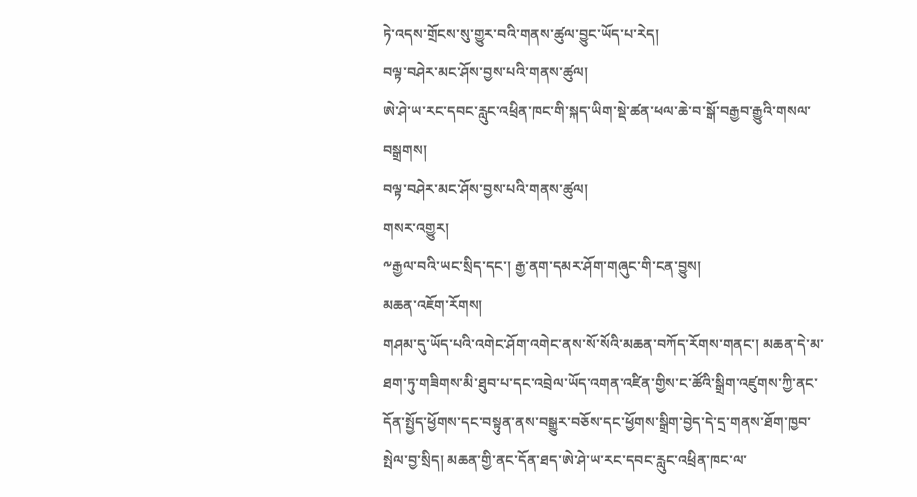ཏེ་འདས་གྲོངས་སུ་གྱུར་བའི་གནས་ཚུལ་བྱུང་ཡོད་པ་རེད།
བལྟ་བཤེར་མང་ཤོས་བྱས་པའི་གནས་ཚུལ།
ཨེ་ཤེ་ཡ་རང་དབང་རླུང་འཕྲིན་ཁང་གི་སྐད་ཡིག་སྡེ་ཚན་ཕལ་ཆེ་བ་སྒོ་བརྒྱབ་རྒྱུའི་གསལ་བསྒྲགས།
བལྟ་བཤེར་མང་ཤོས་བྱས་པའི་གནས་ཚུལ།
གསར་འགྱུར།
༸རྒྱལ་བའི་ཡང་སྲིད་དང་། རྒྱ་ནག་དམར་ཤོག་གཞུང་གི་ངན་བྱུས།
མཆན་འཇོག་རོགས།
གཤམ་དུ་ཡོད་པའི་འགེང་ཤོག་འགེང་ནས་སོ་སོའི་མཆན་བཀོད་རོགས་གནང་། མཆན་དེ་མ་ཐག་ཏུ་གཟིགས་མི་ཐུབ་པ་དང་འབྲེལ་ཡོད་འགན་འཛིན་གྱིས་ང་ཚོའི་སྒྲིག་འཛུགས་ཀྱི་ནང་དོན་སྤྱོད་ཕྱོགས་དང་བསྟུན་ནས་བསྒྱུར་བཅོས་དང་ཕྱོགས་སྒྲིག་བྱེད་དེ་དྲ་གནས་ཐོག་ཁྱབ་སྤེལ་བྱ་སྲིད། མཆན་གྱི་ནང་དོན་ཐད་ཨེ་ཤེ་ཡ་རང་དབང་རླུང་འཕྲིན་ཁང་ལ་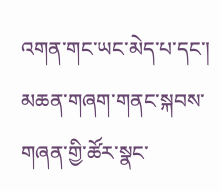འགན་གང་ཡང་མེད་པ་དང་། མཆན་གཞག་གནང་སྐབས་གཞན་གྱི་ཚོར་སྣང་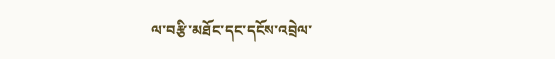ལ་བརྩི་མཐོང་དང་དངོས་འབྲེལ་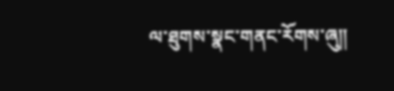ལ་ཐུགས་སྣང་གནང་རོགས་ཞུ༎